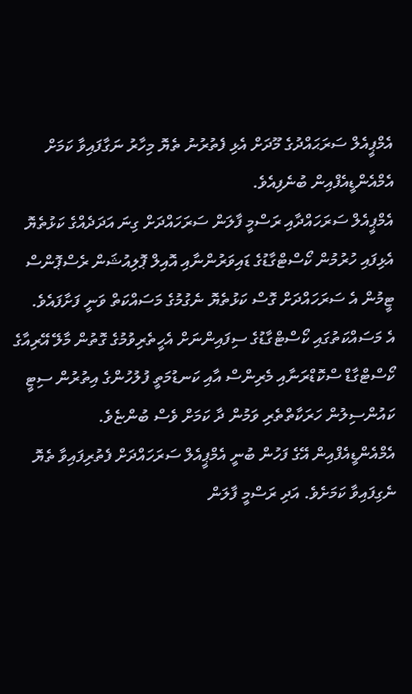އެމްޕީއެލް ސަރަޙައްދުގެ މޫދަށް އެޅި ފެތުރުނު ތެޔޮ މިހާރު ނަގާފައިވާ ކަމަށް އެމްއެންޑީއެފްއިން ބުނެފިއެވެ.
އެމްޕީއެލް ސަރަހައްދާއި ރަސްމީ ފާލަން ސަރަހައްދަށް ގިނަ އަދަދެއްގެ ކަޅުތެޔޮ އެޅިފައި ހުރުމުން ކޯސްޓްގާޑުގެ ޑައިވަރުންނާއި އޮއިލް ޕޮލިއުޝަން ރެސްޕޮންސް ޓީމުން އެ ސަރަހައްދަށް ގޮސް ކަޅުތެޔޮ ނެގުމުގެ މަސައްކަތް ވަނީ ފަށާފައެވެ.
އެ މަސައްކަތުގައި ކޯސްޓްގާޑުގެ ސިފައިންނަށް އެހީތެރިވުމުގެ ގޮތުން މާލޭ އޭރިއާގެ ކޯސްޓްގާޑް ސްކޮޑްރަނާއި މެރިންސް އާއި ކަނޑުމަތީ ފުލުހުންގެ އިތުރުން ސިޓީ ކައުންސިލުން ހަރަކާތްތެރި ވަމުން ދާ ކަމަށް ވެސް ބުންޏެވެ.
އެމްއެންޑީއެފްއިން އޭގެ ފަހުން ބުނީ އެމްޕީއެލް ސަރަހައްދަށް ފެތުރިފައިވާ ތެޔޮ ނެގިފައިވާ ކަމަށެވެ. އަދި ރަސްމީ ފާލަން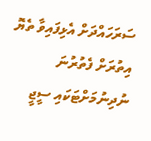ސަރަހައްދަށް އެޅިފައިވާ ތެޔޮ އިތުރަށް ފެތުރުނަ ނުދިނުމަށްޓަކައި ސީޖީ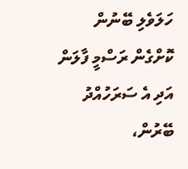ހަލަވެލި ބޭނުން ކޮށްގެން ރަސްމީ ފާލަން އަދި އެ ސަރަހުއްދު ބޭރުން،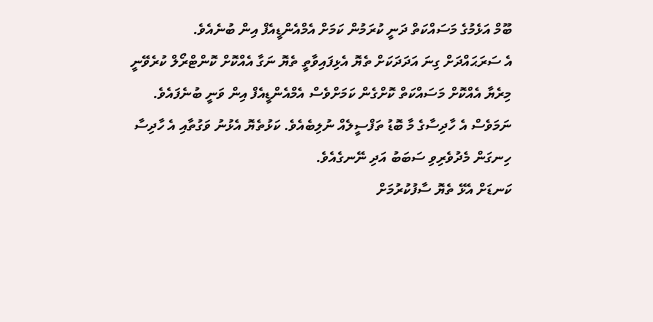ބޫމް އަޅެމުގެ މަސައްކަތް ދަނީ ކުރަމުން ކަމަށް އެމްއެންޑީއެފް އިން ބުނެއެވެ.
އެ ސަރަޙައްދަށް ގިނަ އަދަދަކަށް ތެޔޮ އެޅިފައިވާތީ ތެޔޮ ނަގާ އެއްކޮށް ކޮންޓްރޯލް ކުރެވޭނީ މިރެޔާ އެއްކޮށް މަސައްކަތް ކޮށްގެން ކަމަށްވެސް އެމްއެންޑީއެފް އިން ވަނީ ބުނެފައެވެ.
ނަމަވެސް އެ ހާދިސާގެ މާ ބޮޑު ތަފްސީލެއް ނުލިބެއެވެ. ކަޅުތެޔޮ އެޅުނު ވަގުތާއި އެ ހާދިސާ ހިނގަން މެދުވެރިވި ސަބަބު އަދި ނޭނގެއެވެ.
ކަނޑަށް އެޅޭ ތެޔޮ ސާފުކުރުމަށް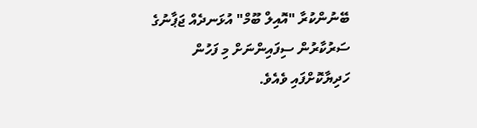ބޭނުންކުރާ "އޮއިލް ބޫމް" އުޅަނދެއް ޖަޕާނުގެ ސަރުކާރުން ސިފައިންނަށް މި ފަހުން ހަދިޔާކޮށްފައި ވެއެވެ.